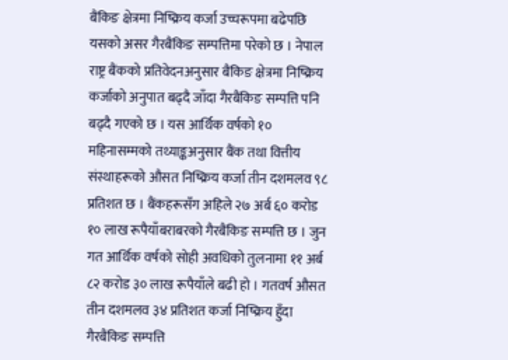बैंकिङ क्षेत्रमा निष्क्रिय कर्जा उच्चरूपमा बढेपछि यसको असर गैरबैंकिङ सम्पत्तिमा परेको छ । नेपाल राष्ट्र बैंकको प्रतिवेदनअनुसार बैंकिङ क्षेत्रमा निष्क्रिय कर्जाको अनुपात बढ्दै जाँदा गैरबैंकिङ सम्पत्ति पनि बढ्दै गएको छ । यस आर्थिक वर्षको १० महिनासम्मको तथ्याङ्कअनुसार बैंक तथा वित्तीय संस्थाहरूको औसत निष्क्रिय कर्जा तीन दशमलव ९८ प्रतिशत छ । बैंकहरूसँग अहिले २७ अर्ब ६० करोड १० लाख रूपैयाँबराबरको गैरबैंकिङ सम्पत्ति छ । जुन गत आर्थिक वर्षको सोही अवधिको तुलनामा ११ अर्ब ८२ करोड ३० लाख रूपैयाँले बढी हो । गतवर्ष औसत तीन दशमलव ३४ प्रतिशत कर्जा निष्क्रिय हुँदा गैरबैंकिङ सम्पत्ति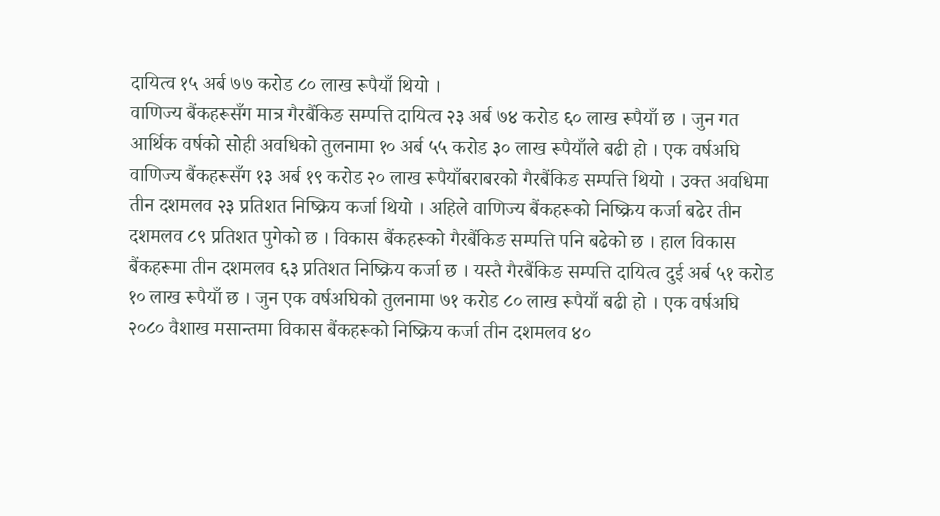दायित्व १५ अर्ब ७७ करोड ८० लाख रूपैयाँ थियो ।
वाणिज्य बैंकहरूसँग मात्र गैरबैंकिङ सम्पत्ति दायित्व २३ अर्ब ७४ करोड ६० लाख रूपैयाँ छ । जुन गत आर्थिक वर्षको सोही अवधिको तुलनामा १० अर्ब ५५ करोड ३० लाख रूपैयाँले बढी हो । एक वर्षअघि वाणिज्य बैंकहरूसँग १३ अर्ब १९ करोड २० लाख रूपैयाँबराबरको गैरबैंकिङ सम्पत्ति थियो । उक्त अवधिमा तीन दशमलव २३ प्रतिशत निष्क्रिय कर्जा थियो । अहिले वाणिज्य बैंकहरूको निष्क्रिय कर्जा बढेर तीन दशमलव ८९ प्रतिशत पुगेको छ । विकास बैंकहरूको गैरबैंकिङ सम्पत्ति पनि बढेको छ । हाल विकास बैंकहरूमा तीन दशमलव ६३ प्रतिशत निष्क्रिय कर्जा छ । यस्तै गैरबैंकिङ सम्पत्ति दायित्व दुई अर्ब ५१ करोड १० लाख रूपैयाँ छ । जुन एक वर्षअघिको तुलनामा ७१ करोड ८० लाख रूपैयाँ बढी हो । एक वर्षअघि २०८० वैशाख मसान्तमा विकास बैंकहरूको निष्क्रिय कर्जा तीन दशमलव ४०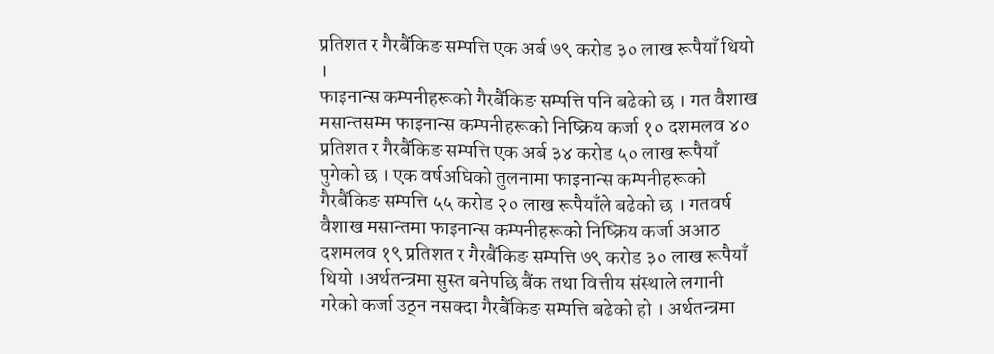प्रतिशत र गैरबैंकिङ सम्पत्ति एक अर्ब ७९ करोड ३० लाख रूपैयाँ थियो ।
फाइनान्स कम्पनीहरूको गैरबैंकिङ सम्पत्ति पनि बढेको छ । गत वैशाख मसान्तसम्म फाइनान्स कम्पनीहरूको निष्क्रिय कर्जा १० दशमलव ४० प्रतिशत र गैरबैंकिङ सम्पत्ति एक अर्ब ३४ करोड ५० लाख रूपैयाँ पुगेको छ । एक वर्षअघिको तुलनामा फाइनान्स कम्पनीहरूको गैरबैंकिङ सम्पत्ति ५५ करोड २० लाख रूपैयाँले बढेको छ । गतवर्ष वैशाख मसान्तमा फाइनान्स कम्पनीहरूको निष्क्रिय कर्जा अआठ दशमलव १९ प्रतिशत र गैरबैंकिङ सम्पत्ति ७९ करोड ३० लाख रूपैयाँ थियो ।अर्थतन्त्रमा सुस्त बनेपछि बैंक तथा वित्तीय संस्थाले लगानी गरेको कर्जा उठ्न नसक्दा गैरबैंकिङ सम्पत्ति बढेको हो । अर्थतन्त्रमा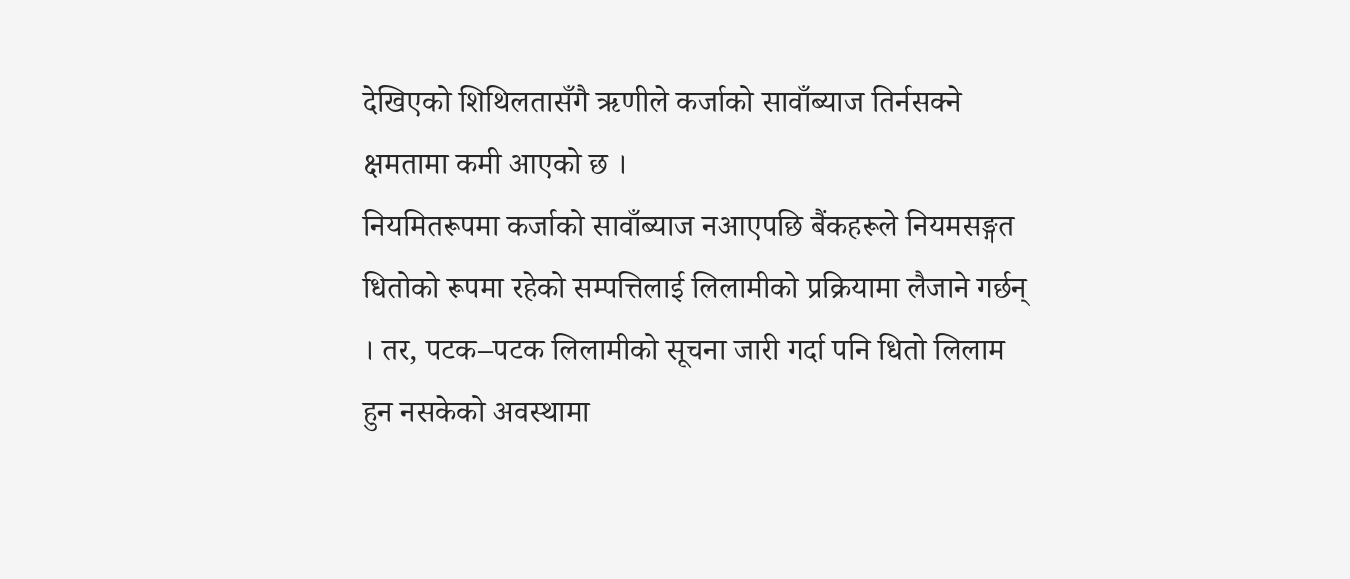देखिएको शिथिलतासँगै ऋणीले कर्जाको सावाँब्याज तिर्नसक्ने क्षमतामा कमी आएको छ ।
नियमितरूपमा कर्जाको सावाँब्याज नआएपछि बैंकहरूले नियमसङ्गत धितोको रूपमा रहेको सम्पत्तिलाई लिलामीको प्रक्रियामा लैजाने गर्छन् । तर, पटक–पटक लिलामीको सूचना जारी गर्दा पनि धितो लिलाम हुन नसकेको अवस्थामा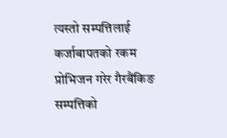त्यस्तो सम्पत्तिलाई कर्जाबापतको रकम प्रोभिजन गरेर गैरबैंकिङ सम्पत्तिको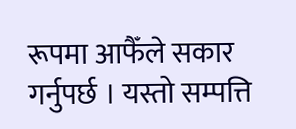रूपमा आफैँले सकार गर्नुपर्छ । यस्तो सम्पत्ति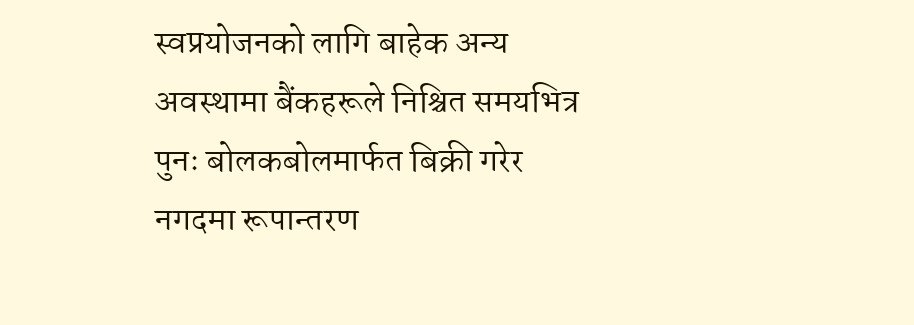स्वप्रयोजनको लागि बाहेक अन्य अवस्थामा बैंकहरूले निश्चित समयभित्र पुनः बोलकबोलमार्फत बिक्री गरेर नगदमा रूपान्तरण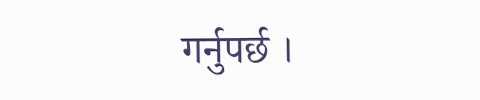गर्नुपर्छ ।